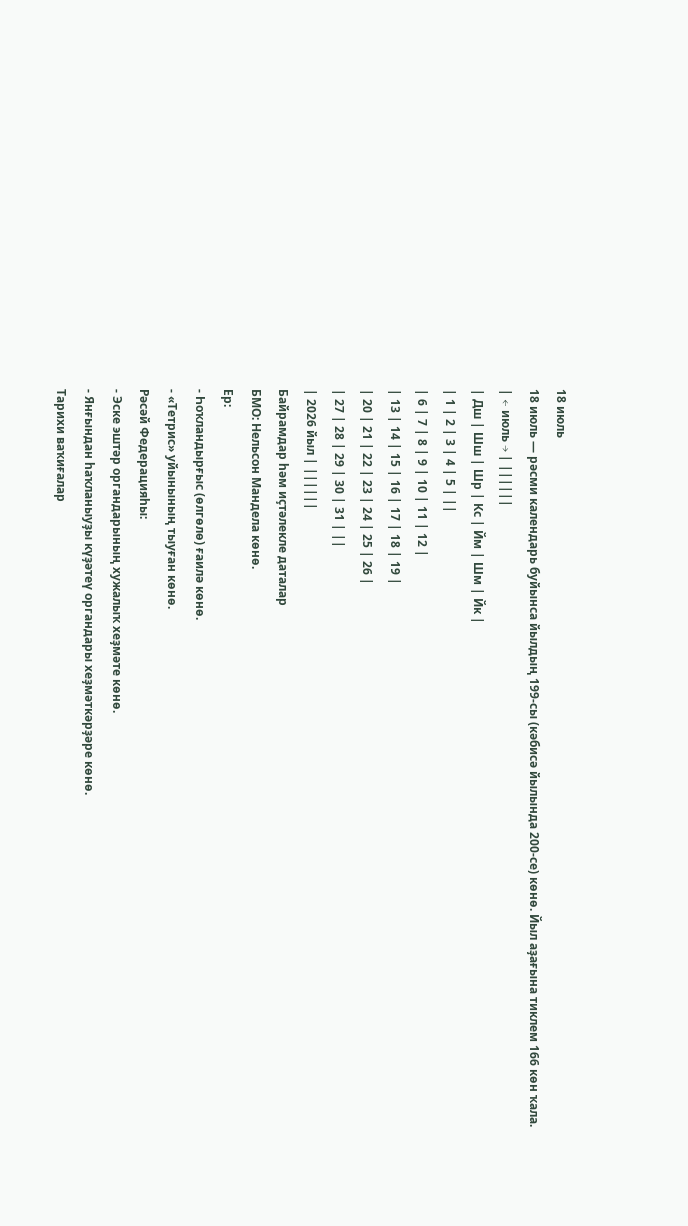18 июль
18 июль — рәсми календарь буйынса йылдың 199-сы (кәбисә йылында 200-се) көнө. Йыл аҙағына тиклем 166 көн ҡала.
| ← июль → | ||||||
| Дш | Шш | Шр | Кс | Йм | Шм | Йк |
| 1 | 2 | 3 | 4 | 5 | ||
| 6 | 7 | 8 | 9 | 10 | 11 | 12 |
| 13 | 14 | 15 | 16 | 17 | 18 | 19 |
| 20 | 21 | 22 | 23 | 24 | 25 | 26 |
| 27 | 28 | 29 | 30 | 31 | ||
| 2026 йыл | ||||||
Байрамдар һәм иҫтәлекле даталар
БМО: Нельсон Мандела көнө.
Ер:
- Һоҡландырғыс (өлгөлө) ғаилә көнө.
- «Тетрис» уйынының тыуған көнө.
Рәсәй Федерацияһы:
- Эске эштәр органдарының хужалыҡ хеҙмәте көнө.
- Янғындан һаҡланыуҙы күҙәтеү органдары хеҙмәткәрҙәре көнө.
Тарихи ваҡиғалар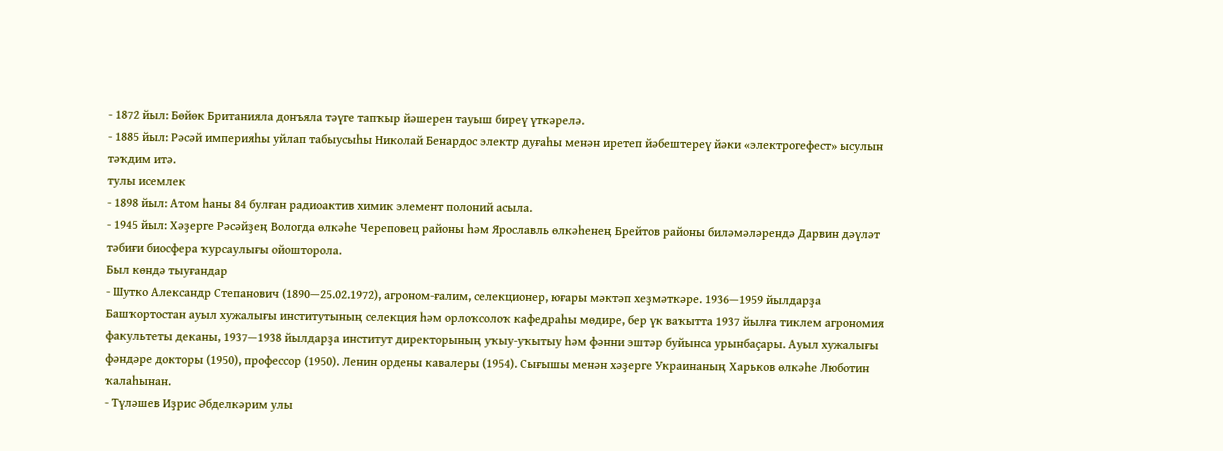- 1872 йыл: Бөйөк Британияла донъяла тәүге тапҡыр йәшерен тауыш биреү үткәрелә.
- 1885 йыл: Рәсәй империяһы уйлап табыусыһы Николай Бенардос электр дуғаһы менән иретеп йәбештереү йәки «электрогефест» ысулын тәҡдим итә.
тулы исемлек
- 1898 йыл: Атом һаны 84 булған радиоактив химик элемент полоний асыла.
- 1945 йыл: Хәҙерге Рәсәйҙең Вологда өлкәһе Череповец районы һәм Ярославль өлкәһенең Брейтов районы биләмәләрендә Дарвин дәүләт тәбиғи биосфера ҡурсаулығы ойошторола.
Был көндә тыуғандар
- Шутко Александр Степанович (1890—25.02.1972), агроном-ғалим, селекционер, юғары мәктәп хеҙмәткәре. 1936—1959 йылдарҙа Башҡортостан ауыл хужалығы институтының селекция һәм орлоҡсолоҡ кафедраһы мөдире, бер үк ваҡытта 1937 йылға тиклем агрономия факультеты деканы, 1937—1938 йылдарҙа институт директорының уҡыу-уҡытыу һәм фәнни эштәр буйынса урынбаҫары. Ауыл хужалығы фәндәре докторы (1950), профессор (1950). Ленин ордены кавалеры (1954). Сығышы менән хәҙерге Украинаның Харьков өлкәһе Люботин ҡалаһынан.
- Түләшев Иҙрис Әбделкәрим улы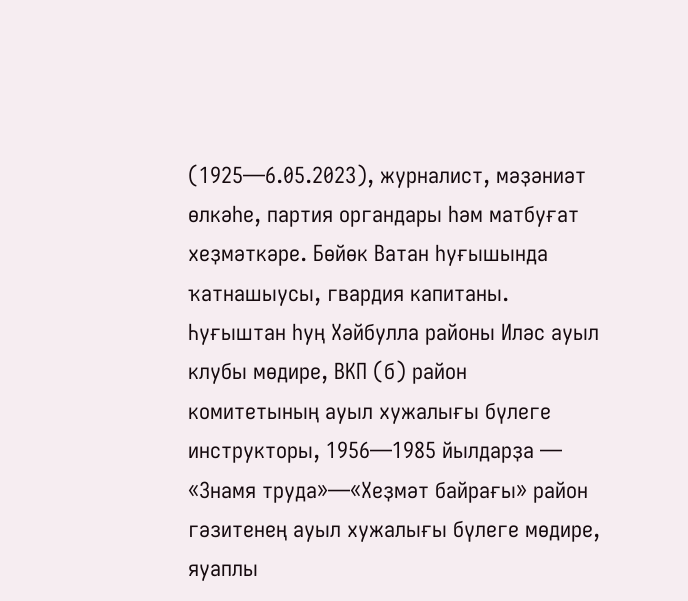(1925—6.05.2023), журналист, мәҙәниәт өлкәһе, партия органдары һәм матбуғат хеҙмәткәре. Бөйөк Ватан һуғышында ҡатнашыусы, гвардия капитаны. Һуғыштан һуң Хәйбулла районы Иләс ауыл клубы мөдире, ВКП (б) район комитетының ауыл хужалығы бүлеге инструкторы, 1956—1985 йылдарҙа — «Знамя труда»—«Хеҙмәт байрағы» район гәзитенең ауыл хужалығы бүлеге мөдире, яуаплы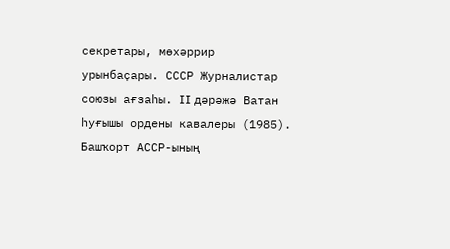секретары, мөхәррир урынбаҫары. СССР Журналистар союзы ағзаһы. II дәрәжә Ватан һуғышы ордены кавалеры (1985). Башҡорт АССР-ының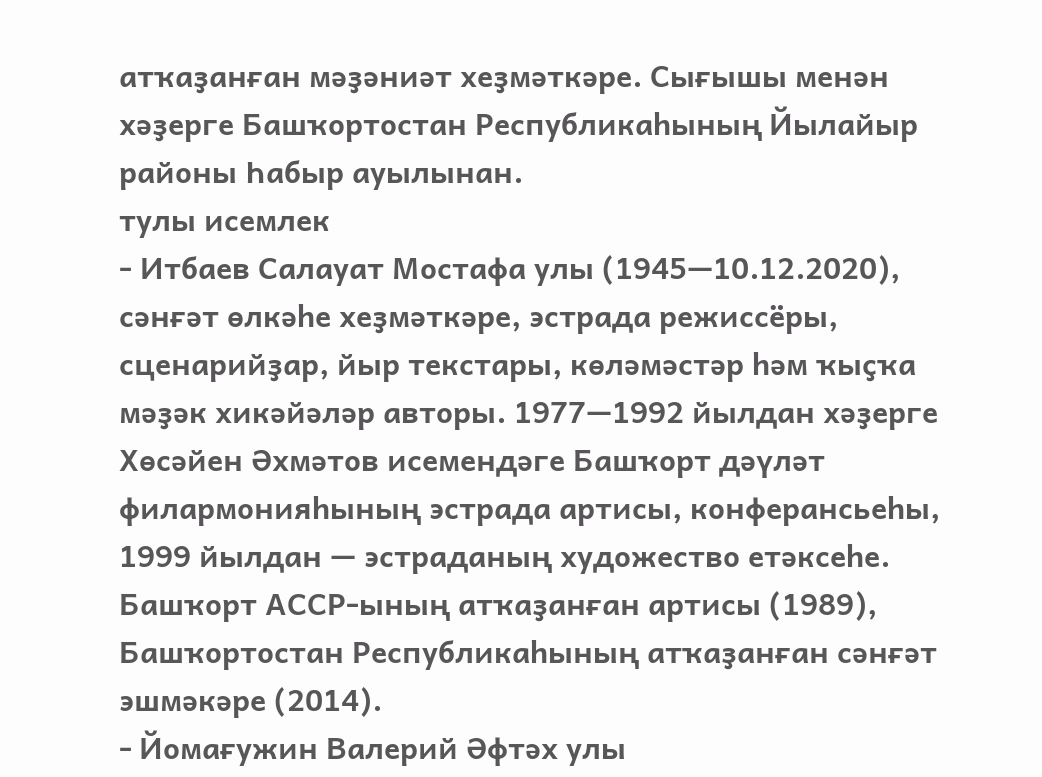атҡаҙанған мәҙәниәт хеҙмәткәре. Сығышы менән хәҙерге Башҡортостан Республикаһының Йылайыр районы Һабыр ауылынан.
тулы исемлек
- Итбаев Салауат Мостафа улы (1945—10.12.2020), сәнғәт өлкәһе хеҙмәткәре, эстрада режиссёры, сценарийҙар, йыр текстары, көләмәстәр һәм ҡыҫҡа мәҙәк хикәйәләр авторы. 1977—1992 йылдан хәҙерге Хөсәйен Әхмәтов исемендәге Башҡорт дәүләт филармонияһының эстрада артисы, конферансьеһы, 1999 йылдан — эстраданың художество етәксеһе. Башҡорт АССР-ының атҡаҙанған артисы (1989), Башҡортостан Республикаһының атҡаҙанған сәнғәт эшмәкәре (2014).
- Йомағужин Валерий Әфтәх улы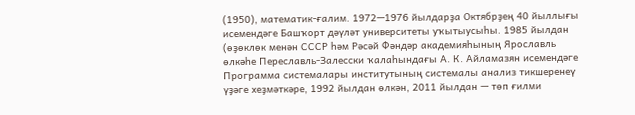(1950), математик-ғалим. 1972—1976 йылдарҙа Октябрҙең 40 йыллығы исемендәге Башҡорт дәүләт университеты уҡытыусыһы. 1985 йылдан (өҙөклөк менән СССР һәм Рәсәй Фәндәр академияһының Ярославль өлкәһе Переславль-Залесски ҡалаһындағы А. К. Айламазян исемендәге Программа системалары институтының системалы анализ тикшеренеү үҙәге хеҙмәткәре, 1992 йылдан өлкән, 2011 йылдан — төп ғилми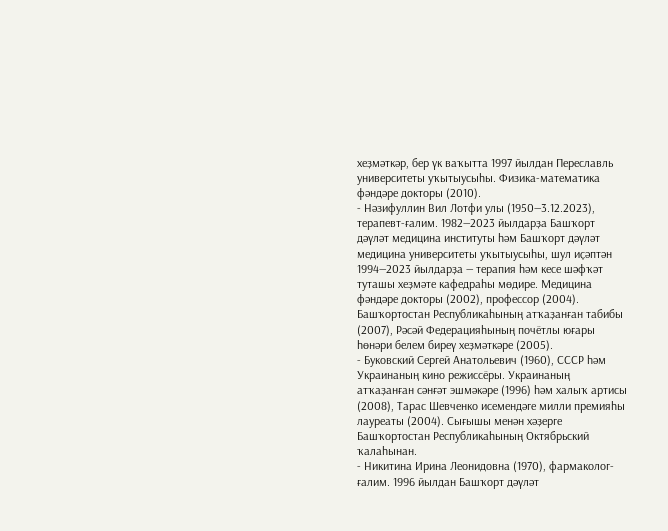хеҙмәткәр, бер үк ваҡытта 1997 йылдан Переславль университеты уҡытыусыһы. Физика-математика фәндәре докторы (2010).
- Нәзифуллин Вил Лотфи улы (1950—3.12.2023), терапевт-ғалим. 1982—2023 йылдарҙа Башҡорт дәүләт медицина институты һәм Башҡорт дәүләт медицина университеты уҡытыусыһы, шул иҫәптән 1994—2023 йылдарҙа — терапия һәм кесе шәфҡәт туташы хеҙмәте кафедраһы мөдире. Медицина фәндәре докторы (2002), профессор (2004). Башҡортостан Республикаһының атҡаҙанған табибы (2007), Рәсәй Федерацияһының почётлы юғары һөнәри белем биреү хеҙмәткәре (2005).
- Буковский Сергей Анатольевич (1960), СССР һәм Украинаның кино режиссёры. Украинаның атҡаҙанған сәнғәт эшмәкәре (1996) һәм халыҡ артисы (2008), Тарас Шевченко исемендәге милли премияһы лауреаты (2004). Сығышы менән хәҙерге Башҡортостан Республикаһының Октябрьский ҡалаһынан.
- Никитина Ирина Леонидовна (1970), фармаколог-ғалим. 1996 йылдан Башҡорт дәүләт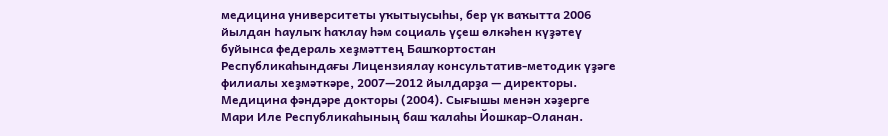медицина университеты уҡытыусыһы, бер үк ваҡытта 2006 йылдан Һаулыҡ һаҡлау һәм социаль үҫеш өлкәһен күҙәтеү буйынса федераль хеҙмәттең Башҡортостан Республикаһындағы Лицензиялау консультатив-методик үҙәге филиалы хеҙмәткәре, 2007—2012 йылдарҙа — директоры. Медицина фәндәре докторы (2004). Сығышы менән хәҙерге Мари Иле Республикаһының баш ҡалаһы Йошкар-Оланан.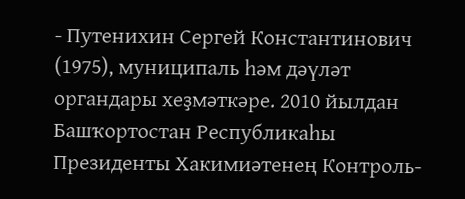- Путенихин Сергей Константинович (1975), муниципаль һәм дәүләт органдары хеҙмәткәре. 2010 йылдан Башҡортостан Республикаһы Президенты Хакимиәтенең Контроль-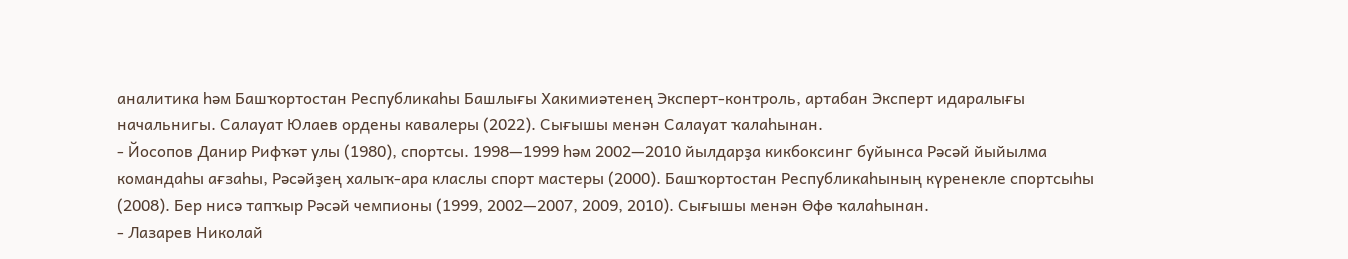аналитика һәм Башҡортостан Республикаһы Башлығы Хакимиәтенең Эксперт-контроль, артабан Эксперт идаралығы начальнигы. Салауат Юлаев ордены кавалеры (2022). Сығышы менән Салауат ҡалаһынан.
- Йосопов Данир Рифҡәт улы (1980), спортсы. 1998—1999 һәм 2002—2010 йылдарҙа кикбоксинг буйынса Рәсәй йыйылма командаһы ағзаһы, Рәсәйҙең халыҡ-ара класлы спорт мастеры (2000). Башҡортостан Республикаһының күренекле спортсыһы (2008). Бер нисә тапҡыр Рәсәй чемпионы (1999, 2002—2007, 2009, 2010). Сығышы менән Өфө ҡалаһынан.
- Лазарев Николай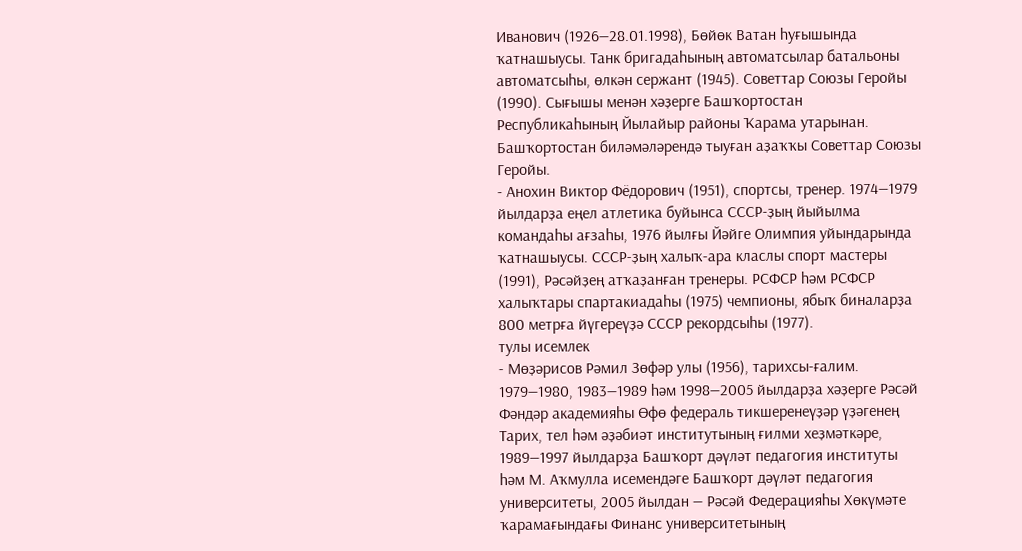Иванович (1926—28.01.1998), Бөйөк Ватан һуғышында ҡатнашыусы. Танк бригадаһының автоматсылар батальоны автоматсыһы, өлкән сержант (1945). Советтар Союзы Геройы (1990). Сығышы менән хәҙерге Башҡортостан Республикаһының Йылайыр районы Ҡарама утарынан. Башҡортостан биләмәләрендә тыуған аҙаҡҡы Советтар Союзы Геройы.
- Анохин Виктор Фёдорович (1951), спортсы, тренер. 1974—1979 йылдарҙа еңел атлетика буйынса СССР-ҙың йыйылма командаһы ағзаһы, 1976 йылғы Йәйге Олимпия уйындарында ҡатнашыусы. СССР-ҙың халыҡ-ара класлы спорт мастеры (1991), Рәсәйҙең атҡаҙанған тренеры. РСФСР һәм РСФСР халыҡтары спартакиадаһы (1975) чемпионы, ябыҡ биналарҙа 800 метрға йүгереүҙә СССР рекордсыһы (1977).
тулы исемлек
- Мөҙәрисов Рәмил Зөфәр улы (1956), тарихсы-ғалим. 1979—1980, 1983—1989 һәм 1998—2005 йылдарҙа хәҙерге Рәсәй Фәндәр академияһы Өфө федераль тикшеренеүҙәр үҙәгенең Тарих, тел һәм әҙәбиәт институтының ғилми хеҙмәткәре, 1989—1997 йылдарҙа Башҡорт дәүләт педагогия институты һәм М. Аҡмулла исемендәге Башҡорт дәүләт педагогия университеты, 2005 йылдан — Рәсәй Федерацияһы Хөкүмәте ҡарамағындағы Финанс университетының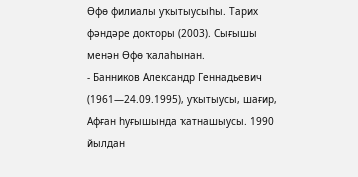Өфө филиалы уҡытыусыһы. Тарих фәндәре докторы (2003). Сығышы менән Өфө ҡалаһынан.
- Банников Александр Геннадьевич (1961—24.09.1995), уҡытыусы, шағир, Афған һуғышында ҡатнашыусы. 1990 йылдан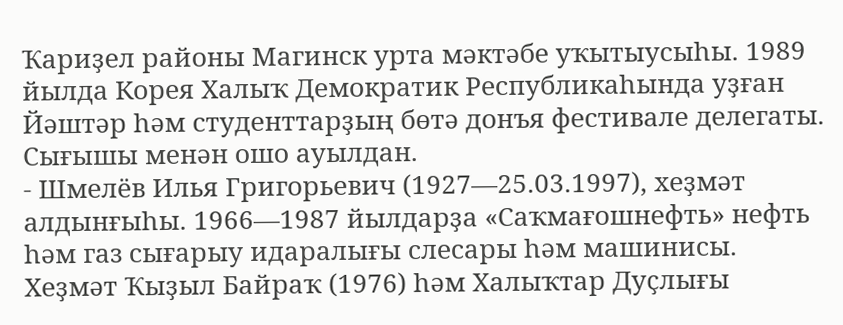Ҡариҙел районы Магинск урта мәктәбе уҡытыусыһы. 1989 йылда Корея Халыҡ Демократик Республикаһында уҙған Йәштәр һәм студенттарҙың бөтә донъя фестивале делегаты. Сығышы менән ошо ауылдан.
- Шмелёв Илья Григорьевич (1927—25.03.1997), хеҙмәт алдынғыһы. 1966—1987 йылдарҙа «Саҡмағошнефть» нефть һәм газ сығарыу идаралығы слесары һәм машинисы. Хеҙмәт Ҡыҙыл Байраҡ (1976) һәм Халыҡтар Дуҫлығы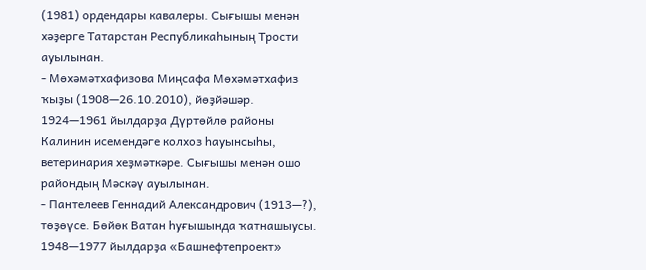(1981) ордендары кавалеры. Сығышы менән хәҙерге Татарстан Республикаһының Трости ауылынан.
- Мөхәмәтхафизова Миңсафа Мөхәмәтхафиз ҡыҙы (1908—26.10.2010), йөҙйәшәр. 1924—1961 йылдарҙа Дүртөйлө районы Калинин исемендәге колхоз һауынсыһы, ветеринария хеҙмәткәре. Сығышы менән ошо райондың Мәскәү ауылынан.
- Пантелеев Геннадий Александрович (1913—?), төҙөүсе. Бөйөк Ватан һуғышында ҡатнашыусы. 1948—1977 йылдарҙа «Башнефтепроект»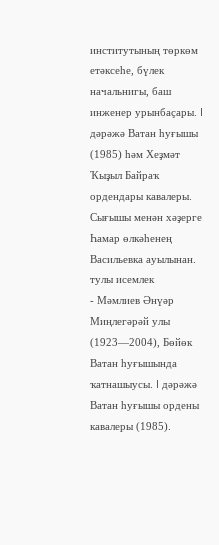институтының төркөм етәксеһе, бүлек начальнигы, баш инженер урынбаҫары. I дәрәжә Ватан һуғышы (1985) һәм Хеҙмәт Ҡыҙыл Байраҡ ордендары кавалеры. Сығышы менән хәҙерге Һамар өлкәһенең Васильевка ауылынан.
тулы исемлек
- Мәмлиев Әнүәр Миңлегәрәй улы (1923—2004), Бөйөк Ватан һуғышында ҡатнашыусы. I дәрәжә Ватан һуғышы ордены кавалеры (1985).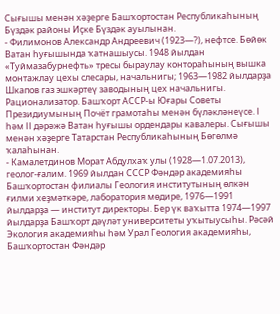Сығышы менән хәҙерге Башҡортостан Республикаһының Бүздәк районы Иҫке Бүздәк ауылынан.
- Филимонов Александр Андреевич (1923—?), нефтсе. Бөйөк Ватан һуғышында ҡатнашыусы. 1948 йылдан «Туймазабурнефть» тресы быраулау контораһының вышка монтажлау цехы слесары, начальнигы; 1963—1982 йылдарҙа Шкапов газ эшкәртеү заводының цех начальнигы. Рационализатор. Башҡорт АССР-ы Юғары Советы Президиумының Почёт грамотаһы менән бүләкләнеүсе. I һәм II дәрәжә Ватан һуғышы ордендары кавалеры. Сығышы менән хәҙерге Татарстан Республикаһының Бөгөлмә ҡалаһынан.
- Камалетдинов Морат Абдулхаҡ улы (1928—1.07.2013), геолог-ғалим. 1969 йылдан СССР Фәндәр академияһы Башҡортостан филиалы Геология институтының өлкән ғилми хеҙмәткәре, лаборатория мөдире, 1976—1991 йылдарҙа — институт директоры. Бер үк ваҡытта 1974—1997 йылдарҙа Башҡорт дәүләт университеты уҡытыусыһы. Рәсәй Экология академияһы һәм Урал Геология академияһы, Башҡортостан Фәндәр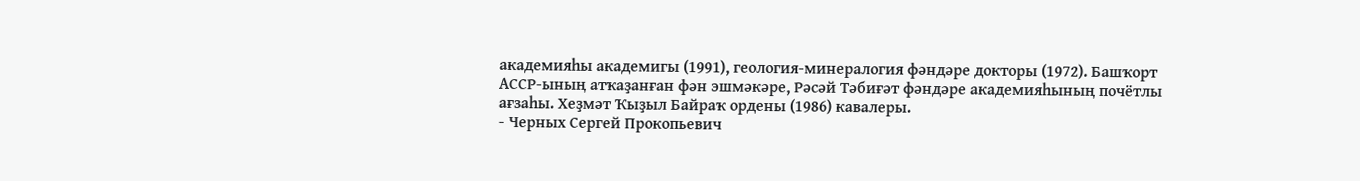академияһы академигы (1991), геология-минералогия фәндәре докторы (1972). Башҡорт АССР-ының атҡаҙанған фән эшмәкәре, Рәсәй Тәбиғәт фәндәре академияһының почётлы ағзаһы. Хеҙмәт Ҡыҙыл Байраҡ ордены (1986) кавалеры.
- Черных Сергей Прокопьевич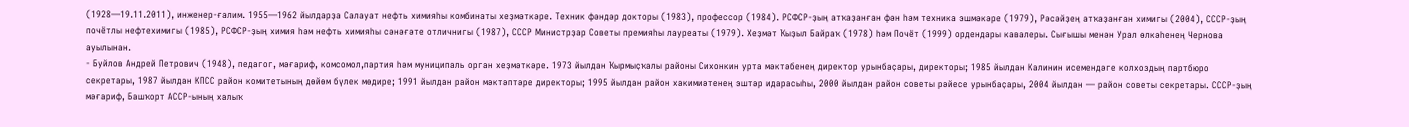(1928—19.11.2011), инженер-ғалим. 1955—1962 йылдарҙа Салауат нефть химияһы комбинаты хеҙмәткәре. Техник фәндәр докторы (1983), профессор (1984). РСФСР-ҙың атҡаҙанған фән һәм техника эшмәкәре (1979), Рәсәйҙең атҡаҙанған химигы (2004), СССР-ҙың почётлы нефтехимигы (1985), РСФСР-ҙың химия һәм нефть химияһы сәнәғәте отличнигы (1987), СССР Министрҙар Советы премияһы лауреаты (1979). Хеҙмәт Ҡыҙыл Байраҡ (1978) һәм Почёт (1999) ордендары кавалеры. Сығышы менән Урал өлкәһенең Чернова ауылынан.
- Буйлов Андрей Петрович (1948), педагог, мәғариф, комсомол,партия һәм муниципаль орган хеҙмәткәре. 1973 йылдан Ҡырмыҫҡалы районы Сихонкин урта мәктәбенең директор урынбаҫары, директоры; 1985 йылдан Калинин исемендәге колхоздың партбюро секретары, 1987 йылдан КПСС район комитетының дөйөм бүлек мөдире; 1991 йылдан район мәктәптәре директоры; 1995 йылдан район хакимиәтенең эштәр идарасыһы, 2000 йылдан район советы рәйесе урынбаҫары, 2004 йылдан — район советы секретары. СССР-ҙың мәғариф, Башҡорт АССР-ының халыҡ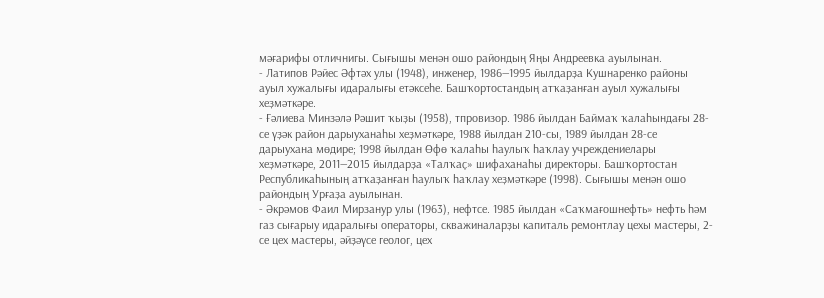мәғарифы отличнигы. Сығышы менән ошо райондың Яңы Андреевка ауылынан.
- Латипов Рәйес Әфтәх улы (1948), инженер, 1986—1995 йылдарҙа Кушнаренко районы ауыл хужалығы идаралығы етәксеһе. Башҡортостандың атҡаҙанған ауыл хужалығы хеҙмәткәре.
- Ғәлиева Минзәлә Рәшит ҡыҙы (1958), тпровизор. 1986 йылдан Баймаҡ ҡалаһындағы 28-се үҙәк район дарыуханаһы хеҙмәткәре, 1988 йылдан 210-сы, 1989 йылдан 28-се дарыухана мөдире; 1998 йылдан Өфө ҡалаһы һаулыҡ һаҡлау учреждениелары хеҙмәткәре, 2011—2015 йылдарҙа «Талҡаҫ» шифаханаһы директоры. Башҡортостан Республикаһының атҡаҙанған һаулыҡ һаҡлау хеҙмәткәре (1998). Сығышы менән ошо райондың Урғаҙа ауылынан.
- Әкрәмов Фаил Мирзанур улы (1963), нефтсе. 1985 йылдан «Саҡмағошнефть» нефть һәм газ сығарыу идаралығы операторы, скважиналарҙы капиталь ремонтлау цехы мастеры, 2-се цех мастеры, әйҙәүсе геолог, цех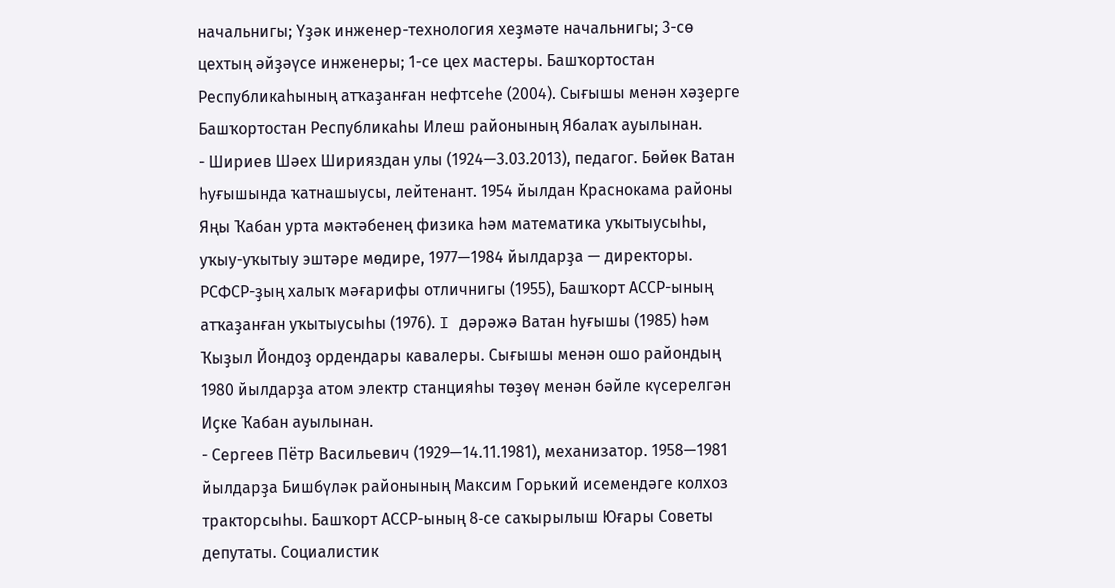начальнигы; Үҙәк инженер-технология хеҙмәте начальнигы; 3-сө цехтың әйҙәүсе инженеры; 1-се цех мастеры. Башҡортостан Республикаһының атҡаҙанған нефтсеһе (2004). Сығышы менән хәҙерге Башҡортостан Республикаһы Илеш районының Ябалаҡ ауылынан.
- Шириев Шәех Ширияздан улы (1924—3.03.2013), педагог. Бөйөк Ватан һуғышында ҡатнашыусы, лейтенант. 1954 йылдан Краснокама районы Яңы Ҡабан урта мәктәбенең физика һәм математика уҡытыусыһы, уҡыу-уҡытыу эштәре мөдире, 1977—1984 йылдарҙа — директоры. РСФСР-ҙың халыҡ мәғарифы отличнигы (1955), Башҡорт АССР-ының атҡаҙанған уҡытыусыһы (1976). I дәрәжә Ватан һуғышы (1985) һәм Ҡыҙыл Йондоҙ ордендары кавалеры. Сығышы менән ошо райондың 1980 йылдарҙа атом электр станцияһы төҙөү менән бәйле күсерелгән Иҫке Ҡабан ауылынан.
- Сергеев Пётр Васильевич (1929—14.11.1981), механизатор. 1958—1981 йылдарҙа Бишбүләк районының Максим Горький исемендәге колхоз тракторсыһы. Башҡорт АССР-ының 8‑се саҡырылыш Юғары Советы депутаты. Социалистик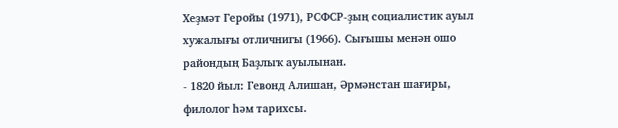Хеҙмәт Геройы (1971), РСФСР‑ҙың социалистик ауыл хужалығы отличнигы (1966). Сығышы менән ошо райондың Баҙлыҡ ауылынан.
- 1820 йыл: Гевонд Алишан, Әрмәнстан шағиры, филолог һәм тарихсы.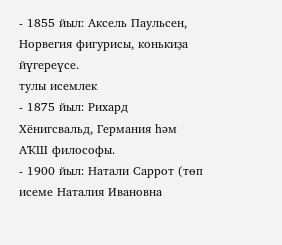- 1855 йыл: Аксель Паульсен, Норвегия фигурисы, конькиҙа йүгереүсе.
тулы исемлек
- 1875 йыл: Рихард Хёнигсвальд, Германия һәм АҠШ философы.
- 1900 йыл: Натали Саррот (төп исеме Наталия Ивановна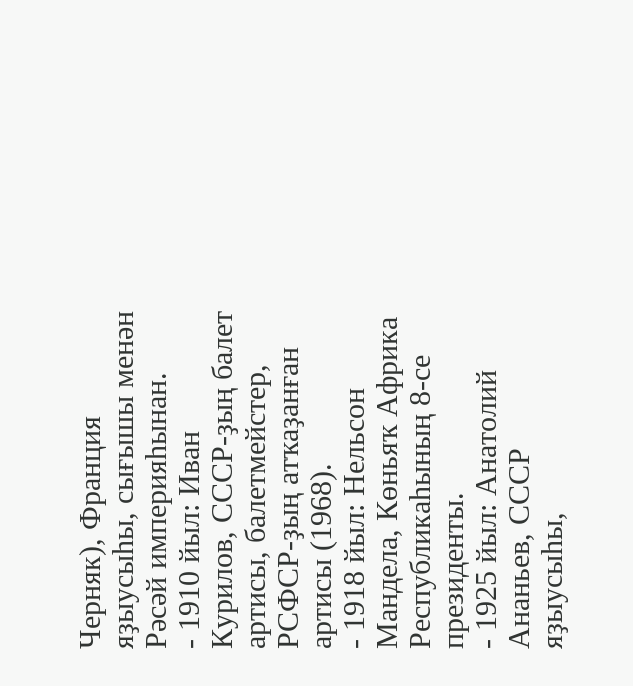Черняк), Франция яҙыусыһы, сығышы менән Рәсәй империяһынан.
- 1910 йыл: Иван Курилов, СССР-ҙың балет артисы, балетмейстер, РСФСР-ҙың атҡаҙанған артисы (1968).
- 1918 йыл: Нельсон Мандела, Көньяҡ Африка Республикаһының 8-се президенты.
- 1925 йыл: Анатолий Ананьев, СССР яҙыусыһы,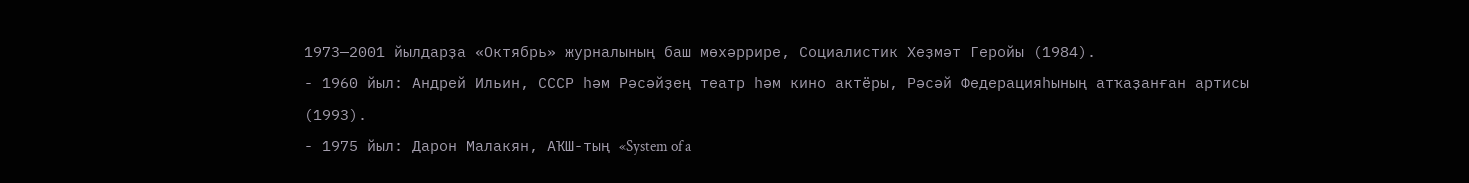1973—2001 йылдарҙа «Октябрь» журналының баш мөхәррире, Социалистик Хеҙмәт Геройы (1984).
- 1960 йыл: Андрей Ильин, СССР һәм Рәсәйҙең театр һәм кино актёры, Рәсәй Федерацияһының атҡаҙанған артисы (1993).
- 1975 йыл: Дарон Малакян, АҠШ-тың «System of a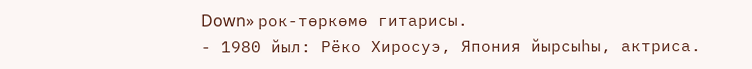Down» рок-төркөмө гитарисы.
- 1980 йыл: Рёко Хиросуэ, Япония йырсыһы, актриса.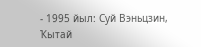- 1995 йыл: Суй Вэньцзин, Ҡытай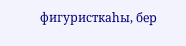фигуристкаһы, бер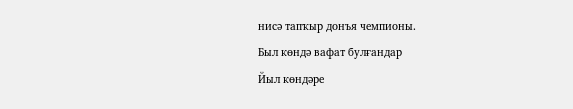нисә тапҡыр донъя чемпионы.
Был көндә вафат булғандар
Йыл көндәре